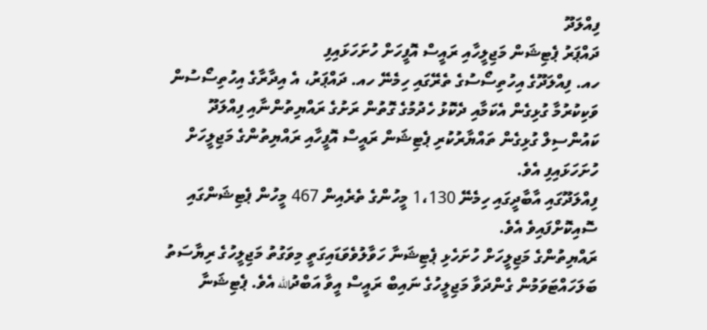ފިއްލަދޫ
ދައްޕަރު ޕެޓިޝަން މަޖިލީހާއި ރައީސް އޮފީހަށް ހުށަހަޅައިފި
ހއ. ފިއްލަދޫގެ އިހުތިސޯސުގެ ތެރޭގައި ހިމެނޭ ހއ. ދައްޕަރު، އެ އިދާރާގެ އިހުތިސޯސުން ވަކިކުރުމާ ގުޅިގެން އެކަމާއި ދެކޮޅު ހެދުމުގެ ގޮތުން ރަށުގެ ރައްޔިތުންނާއި ފިއްލަދޫ ކައުންސިލް ގުޅިގެން ތައްޔާރުކުރި ޕެޓިޝަން ރައީސް އޮފީހާއި ރައްޔިތުންގެ މަޖިލީހަށް ހުށަހަޅައިފި އެވެ.
ފިއްލަދޫގައި އާބާދީގައި ހިމެނޭ 1،130 މީހުންގެ ތެރެއިން 467 މީހުން ޕެޓިޝަންގައި ސޮއިކޮށްފައިވެ އެވެ.
ރައްޔިތުންގެ މަޖިލީހަށް ހުށަހެޅި ޕެޓިޝަނާ ހަވާލުވެވަޑައިގަތީ މިވަގުތު މަޖިލީހުގެ ރިޔާސަތު ބަލަހައްޓަވަމުން ގެންދަވާ މަޖިލީހުގެ ނައިބް ރައީސް އީވާ އަބްދުالله އެވެ. ޕެޓިޝަނާ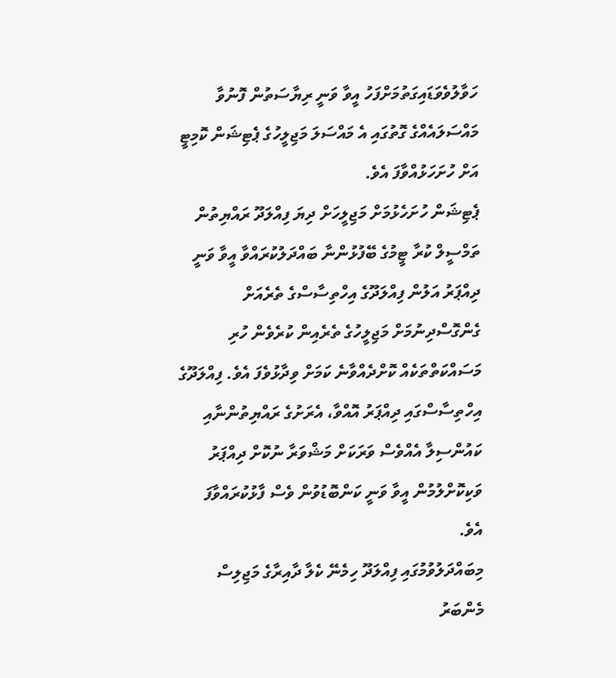ހަވާލުވެވަޑައިގަތުމަށްފަހު އީވާ ވަނީ ރިޔާސަތުން ފޮނުވާ މައްސަލައެއްގެ ގޮތުގައި އެ މައްސަލަ މަޖިލީހުގެ ޕެޓިޝަން ކޮމިޓީ އަށް ހުށަހަޅުއްވާފަ އެވެ.
ޕެޓިޝަން ހުށަހެޅުމަށް މަޖިލީހަށް ދިޔަ ފިއްލަދޫ ރައްޔިތުން ތަމްސީލް ކުރާ ޓީމުގެ ބޭފުޅުންނާ ބައްދަލުކުރައްވާ އީވާ ވަނީ ދިއްޕަރު އަލުން ފިއްލަދޫގެ އިހްތިސާސްގެ ތެރެއަށް ގެންގޮސްދިނުމަށް މަޖިލީހުގެ ތެރެއިން ކުރެވެން ހުރި މަސައްކަތްތަކެއް ކޮށްދެއްވާނެ ކަމަށް ވިދާޅުވެފަ އެވެ. ފިއްލަދޫގެ އިހްތިސާސްގައި ދިއްޕަރު އޮއްވާ، އެރަށުގެ ރައްޔިތުންނާއި ކައުންސިލާ އެއްވެސް ވަރަކަށް މަޝްވަރާ ނުކޮށް ދިއްޕަރު ވަކިކޮށްލުމުން އީވާ ވަނީ ކަންބޮޑުވުން ވެސް ފާޅުކުރައްވާފަ އެވެ.
މިބައްދަލުވުމުގައި ފިއްލަދޫ ހިމެނޭ ކެލާ ދާއިރާގެ މަޖިލިސް މެންބަރު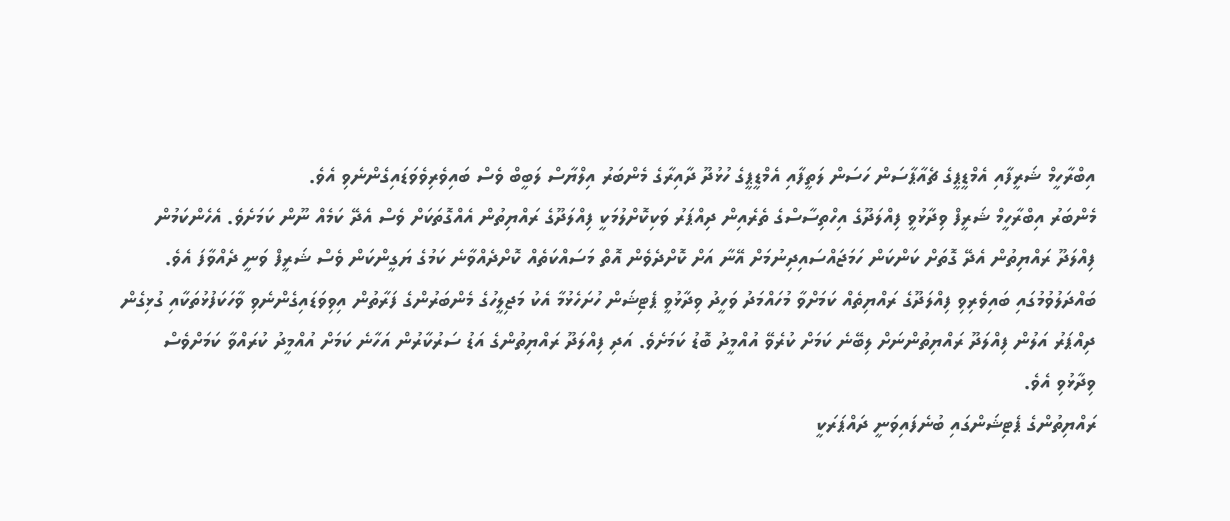އިބްރާހީމް ޝަރީފާއި އެމްޑީޕީގެ ޗެއާޕާސަން ހަސަން ލަތީފާއި އެމްޑީޕީގެ ހުޅުދޫ ދާއިރާގެ މެންބަރު އިލްޔާސް ލަބީބް ވެސް ބައިވެރިވެވަޑައިގެންނެވި އެވެ.
މެންބަރު އިބްރާހީމް ޝަރީފް ވިދާޅުވީ ފިއްލަދޫގެ އިހްތިސާސްގެ ތެރެއިން ދިއްޕަރު ވަކިކޮށްލުމަކީ ފިއްލަދޫގެ ރައްޔިތުން އެއްގޮތަކަށް ވެސް އެދޭ ކަމެއް ނޫން ކަމަށެވެ. އެހެންކަމުން ފިއްލަދޫ ރައްޔިތުން އެދޭ ގޮތަށް ކަންކަން ހަމަޖައްސައިދިނުމަށް އޭނާ އަށް ކޮށްދެވެން އޮތް މަސައްކަތެއް ކޮށްދެއްވާނެ ކަމުގެ ޔަގީންކަން ވެސް ޝަރީފް ވަނީ ދެއްވާފަ އެވެ.
ބައްދަލުވުމުގައި ބައިވެރިވި ފިއްލަދޫގެ ރައްޔިތެއް ކަމަށްވާ މުހައްމަދު ވަހީދު ވިދާޅުވީ ޕެޓިޝަން ހުށަހެޅުމާ އެކު މަޖިލީހުގެ މެންބަރުންގެ ފަރާތުން އިވިވަޑައިގެންނެވި ވާހަކަފުޅުތަކާއި ގުޅިގެން ދިއްޕަރު އަލުން ފިއްލަދޫ ރައްޔިތުންނަށް ލިބޭނެ ކަމަށް ކުރެވޭ އުއްމީދު ބޮޑު ކަމަށެވެ. އަދި ފިއްލަދޫ ރައްޔިތުންގެ އަޑު ސަރުކާރުން އަހާނެ ކަމަށް އުއްމީދު ކުރައްވާ ކަމަށްވެސް ވިދާޅުވި އެވެ.
ރައްޔިތުންގެ ޕެޓިޝަންގައި ބުނެފައިވަނީ ދައްޕަރަކީ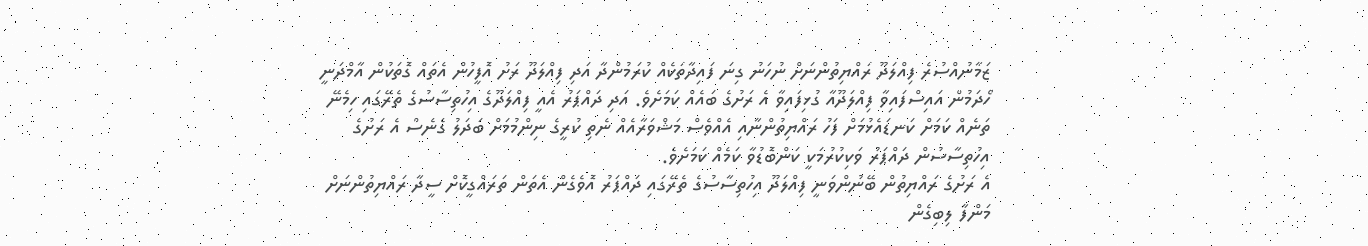ޒަމާނުއްސުރެ ފިއްލަދޫ ރައްޔިތުންނަށް ނުހަނު ގިނަ ފައިދާތަކެއް ކުރަމުންދާ އަދި ފިއްލަދޫ ރަށު އޮފީހުން އެތައް ގޮތަކުން އާމްދަނީ ހޯދަމުން އައިސްފައިވާ ފިއްލަދޫއާ ގުޅިފައިވާ އެ ރަށުގެ ބައެއް ކަމަށެވެ. އަދި ދައްޕަރު އެއީ ފިއްލަދޫގެ އިހުތިސާސުގެ ތެރޭގައި ހިމެނޭ ތަނެއް ކަމަށް ކަނޑައެޅުމަށް ފަހު ރައްޔިތުންނާއި އެއްވެސް މަޝްވަރާއެއް ނެތި ކުރީގެ ނިންމުމަށް ބަދަލު ގެނެސް އެ ރަށުގެ އިހުތިސާސުން ދައްޕަރު ވަކިކުރުމަކީ ކަންބޮޑުވާ ކަމެއް ކަމަށެވެ.
އެ ރަށުގެ ރައްޔިތުން ބޭނުންވަނީ ފިއްލަދޫ އިހުތިސާސުގެ ތެރޭގައި ދައްޕަރު އޮވެގެން އެތަން ތަރައްގީކޮށް ސީދާ ރައްޔިތުންނަށް މަންފާ ލިބިގެން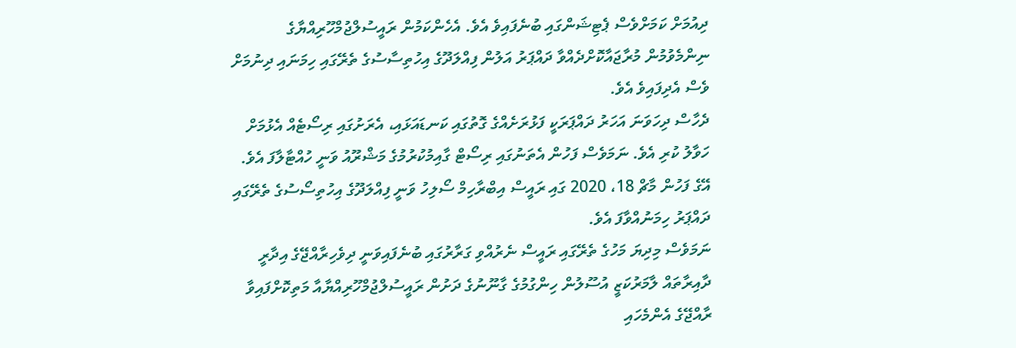ދިއުމަށް ކަމަށްވެސް ޕެޓިޝަންގައި ބުނެފައިވެ އެވެ. އެހެންކަމުން ރައީސުލްޖުމްހޫރިއްޔާގެ ނިންމެވުމުން މުރާޖައާކޮށްދެއްވާ ދައްޕަރު އަލުން ފިއްލަދޫގެ އިހުތިސާސުގެ ތެރޭގައި ހިމަނައި ދިނުމަށް ވެސް އެދިފައިވެ އެވެ.
ދެހާސް ދިހަވަނަ އަހަރު ދައްޕަރަކީ ފަޅުރަށެއްގެ ގޮތުގައި ކަނޑައަޅައި، އެރަށުގައި ރިސޯޓެއް އެޅުމަށް ހަވާލު ކުރި އެވެ. ނަމަވެސް ފަހުން އެތަނުގައި ރިސޯޓް ގާއިމުކުރުމުގެ މަޝްރޫއު ވަނީ ހުއްޓާލާފަ އެވެ. އޭގެ ފަހުން މާޗް 18، 2020 ގައި ރައީސް އިބްރާހިމް ސޯލިހު ވަނީ ފިއްލަދޫގެ އިހުތިސޯސުގެ ތެރޭގައި ދައްޕަރު ހިމަނުއްވާފަ އެވެ.
ނަމަވެސް މިދިޔަ މަހުގެ ތެރޭގައި ރައީސް ނެރުއްވި ގަރާރުގައި ބުނެފައިވަނީ ދިވެހިރާއްޖޭގެ އިދާރީ ދާއިރާތައް ލާމަރުކަޒީ އުސޫލުން ހިންގުމުގެ ގާނޫނުގެ ދަށުން ރައީސުލްޖުމްހޫރިއްޔާއާ މަތިކޮށްފައިވާ ރާއްޖޭގެ އެންމެހައި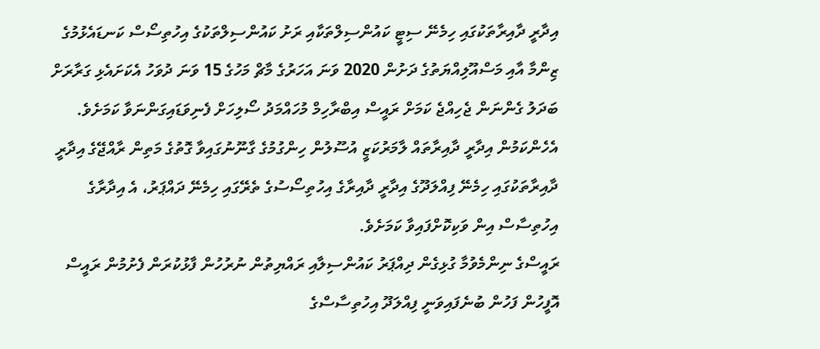އިދާރީ ދާއިރާތަކުގައި ހިމެނޭ ސިޓީ ކައުންސިލްތަކާއި ރަށު ކައުންސިލްތަކުގެ އިހުތިސޯސް ކަނޑައެޅުމުގެ ޒިންމާ އާއި މަސްއޫލިއްޔަތުގެ ދަށުން 2020 ވަނަ އަހަރުގެ މާޗް މަހުގެ 15 ވަނަ ދުވަހު އެކަށައެޅި ގަރާރަށް ބަދަލު ގެންނަން ޖެހިއްޖެ ކަމަށް ރައީސް އިބްރާހިމް މުހައްމަދު ސޯލިހަށް ފެނިވަޑައިގަންނަވާ ކަމަށެވެ. އެހެންކަމުން އިދާރީ ދާއިރާތައް ލާމަރުކަޒީ އުސޫލުން ހިންގުމުގެ ގާނޫނުގައިވާ ގޮތުގެ މަތިން ރާއްޖޭގެ އިދާރީ ދާއިރާތަކުގައި ހިމެނޭ ފިއްލަދޫގެ އިދާރީ ދާއިރާގެ އިހުތިސޯސުގެ ތެރޭގައި ހިމެނޭ ދައްޕަރު، އެ އިދާރާގެ އިހުތިސާސް އިން ވަކިކޮށްފައިވާ ކަމަށެވެ.
ރައީސްގެ ނިންމެވުމާ ގުޅިގެން ދިއްޕަރު ކައުންސިލާއި ރައްޔިތުން ނުރުހުން ފާޅުކުރަން ފެށުމުން ރައީސް އޮފީހުން ފަހުން ބުނެފައިވަނީ ފިއްލަދޫ އިހުތިސާސްގެ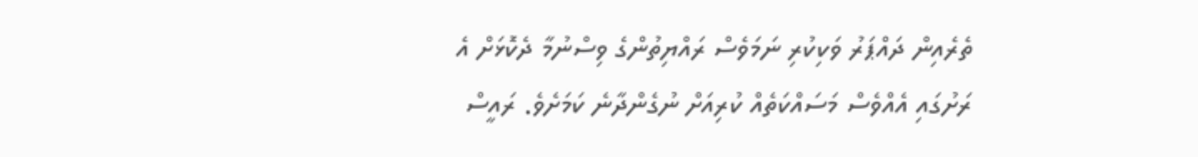ތެރެއިން ދައްޕަރު ވަކިކުރި ނަމަވެސް ރައްޔިތުންގެ ވިސްނުމާ ދެކޮޅަށް އެ ރަށުގައި އެއްވެސް މަސައްކަތެއް ކުރިއަށް ނުގެންދާނެ ކަމަށެވެ. ރައީސް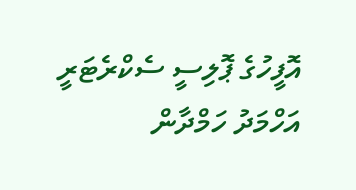އޮފީހުގެ ޕޮލިސީ ސެކްރެޓަރީ އަހްމަދު ހަމްދާން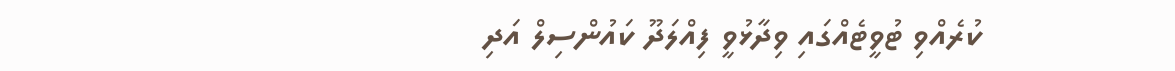ކުރެއްވި ޓުވީޓެއްގައި ވިދާޅުވީ ފިއްލަދޫ ކައުންސިލް އަދި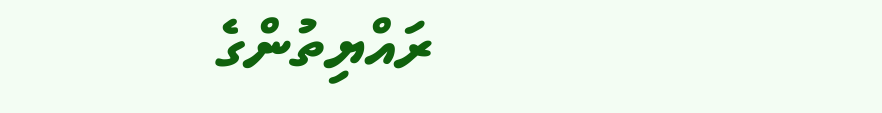ރައްޔިތުންގެ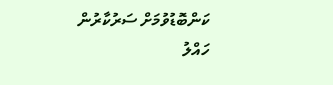ކަންބޮޑުވުމަށް ސަރުކާރުން ހައްލު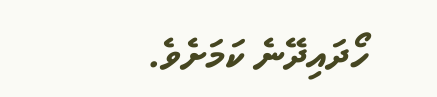ހޯދައިދޭނެ ކަމަށެވެ.